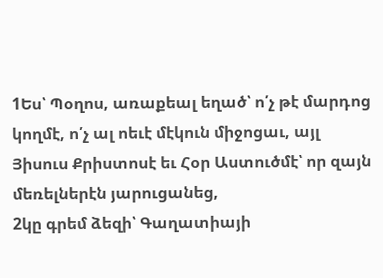1Ես՝ Պօղոս, առաքեալ եղած՝ ո՛չ թէ մարդոց կողմէ, ո՛չ ալ ոեւէ մէկուն միջոցաւ, այլ Յիսուս Քրիստոսէ եւ Հօր Աստուծմէ՝ որ զայն մեռելներէն յարուցանեց,
2կը գրեմ ձեզի՝ Գաղատիայի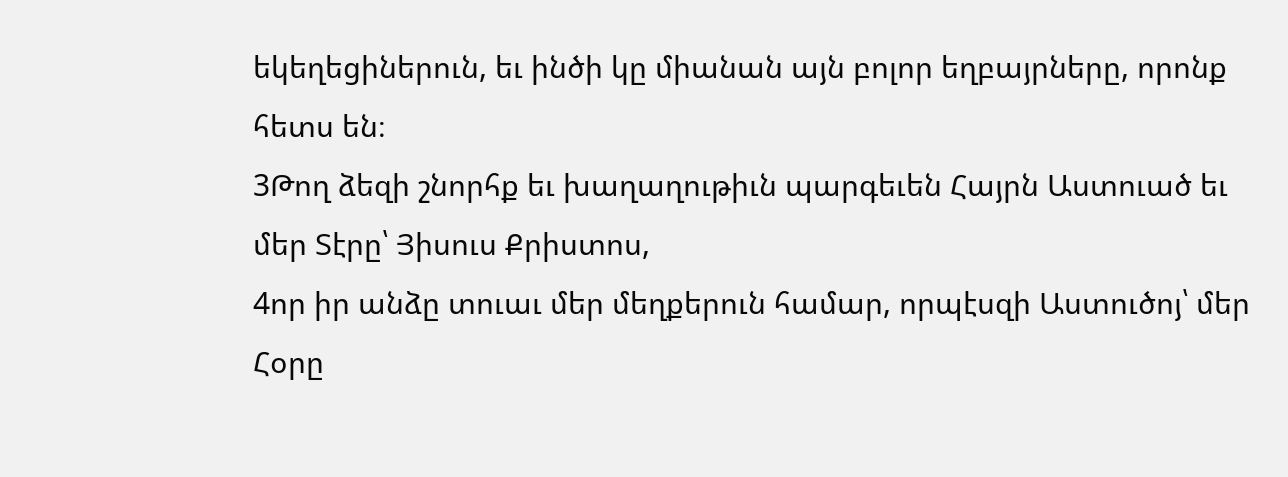եկեղեցիներուն, եւ ինծի կը միանան այն բոլոր եղբայրները, որոնք հետս են։
3Թող ձեզի շնորհք եւ խաղաղութիւն պարգեւեն Հայրն Աստուած եւ մեր Տէրը՝ Յիսուս Քրիստոս,
4որ իր անձը տուաւ մեր մեղքերուն համար, որպէսզի Աստուծոյ՝ մեր Հօրը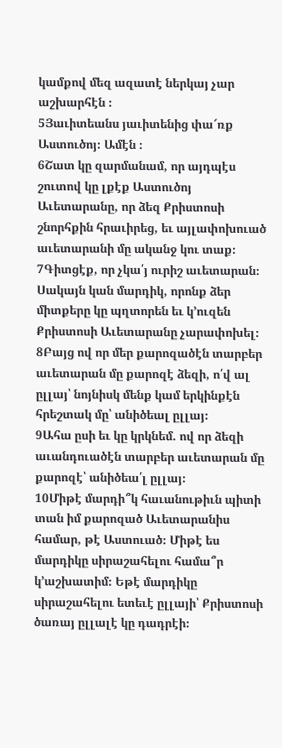կամքով մեզ ազատէ ներկայ չար աշխարհէն ։
5Յաւիտեանս յաւիտենից փա՜ռք Աստուծոյ։ Ամէն ։
6Շատ կը զարմանամ, որ այդպէս շուտով կը լքէք Աստուծոյ Աւետարանը, որ ձեզ Քրիստոսի շնորհքին հրաւիրեց, եւ այլափոխուած աւետարանի մը ականջ կու տաք։
7Գիտցէք, որ չկա՛յ ուրիշ աւետարան։ Սակայն կան մարդիկ, որոնք ձեր միտքերը կը պղտորեն եւ կ՚ուզեն Քրիստոսի Աւետարանը չարափոխել։
8Բայց ով որ մեր քարոզածէն տարբեր աւետարան մը քարոզէ ձեզի, ո՛վ ալ ըլլայ՝ նոյնիսկ մենք կամ երկինքէն հրեշտակ մը՝ անիծեալ ըլլայ։
9Ահա ըսի եւ կը կրկնեմ. ով որ ձեզի աւանդուածէն տարբեր աւետարան մը քարոզէ՝ անիծեա՛լ ըլլայ։
10Միթէ մարդի՞կ հաւանութիւն պիտի տան իմ քարոզած Աւետարանիս համար, թէ Աստուած։ Միթէ ես մարդիկը սիրաշահելու համա՞ր կ՚աշխատիմ։ Եթէ մարդիկը սիրաշահելու ետեւէ ըլլայի՝ Քրիստոսի ծառայ ըլլալէ կը դադրէի։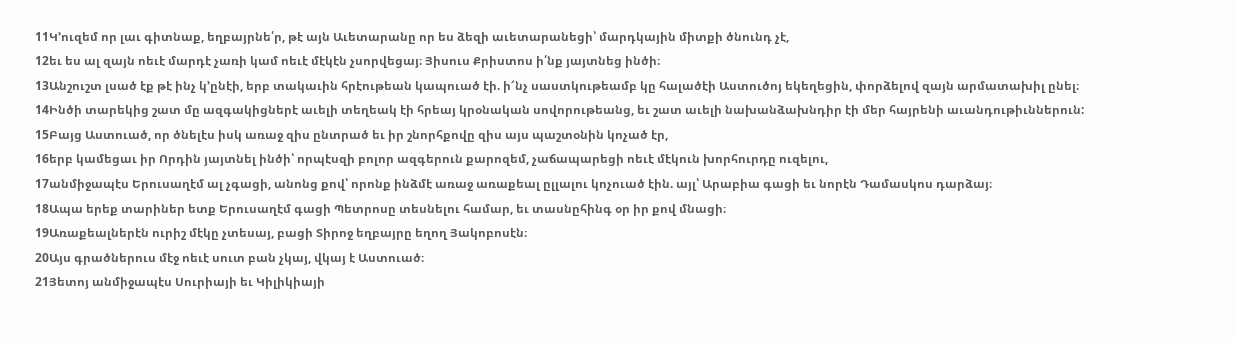11Կ՚ուզեմ որ լաւ գիտնաք, եղբայրնե՛ր, թէ այն Աւետարանը որ ես ձեզի աւետարանեցի՝ մարդկային միտքի ծնունդ չէ,
12եւ ես ալ զայն ոեւէ մարդէ չառի կամ ոեւէ մէկէն չսորվեցայ։ Յիսուս Քրիստոս ի՛նք յայտնեց ինծի։
13Անշուշտ լսած էք թէ ինչ կ՚ընէի, երբ տակաւին հրէութեան կապուած էի. ի՜նչ սաստկութեամբ կը հալածէի Աստուծոյ եկեղեցին, փորձելով զայն արմատախիլ ընել։
14Ինծի տարեկից շատ մը ազգակիցներէ աւելի տեղեակ էի հրեայ կրօնական սովորութեանց, եւ շատ աւելի նախանձախնդիր էի մեր հայրենի աւանդութիւններուն:
15Բայց Աստուած, որ ծնելէս իսկ առաջ զիս ընտրած եւ իր շնորհքովը զիս այս պաշտօնին կոչած էր,
16երբ կամեցաւ իր Որդին յայտնել ինծի՝ որպէսզի բոլոր ազգերուն քարոզեմ, չաճապարեցի ոեւէ մէկուն խորհուրդը ուզելու,
17անմիջապէս Երուսաղէմ ալ չգացի, անոնց քով՝ որոնք ինձմէ առաջ առաքեալ ըլլալու կոչուած էին. այլ՝ Արաբիա գացի եւ նորէն Դամասկոս դարձայ։
18Ապա երեք տարիներ ետք Երուսաղէմ գացի Պետրոսը տեսնելու համար, եւ տասնըհինգ օր իր քով մնացի։
19Առաքեալներէն ուրիշ մէկը չտեսայ, բացի Տիրոջ եղբայրը եղող Յակոբոսէն։
20Այս գրածներուս մէջ ոեւէ սուտ բան չկայ, վկայ է Աստուած։
21Յետոյ անմիջապէս Սուրիայի եւ Կիլիկիայի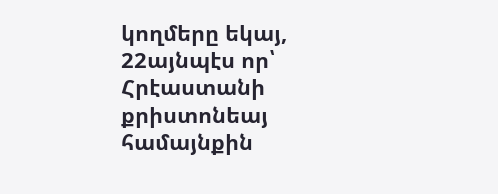կողմերը եկայ,
22այնպէս որ՝ Հրէաստանի քրիստոնեայ համայնքին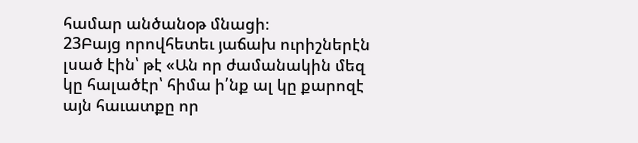համար անծանօթ մնացի։
23Բայց որովհետեւ յաճախ ուրիշներէն լսած էին՝ թէ «Ան որ ժամանակին մեզ կը հալածէր՝ հիմա ի՛նք ալ կը քարոզէ այն հաւատքը որ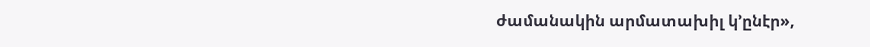ժամանակին արմատախիլ կ՚ընէր»,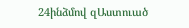24ինձմով զԱստուած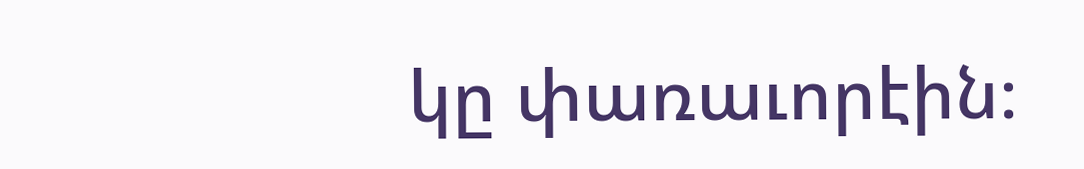կը փառաւորէին։